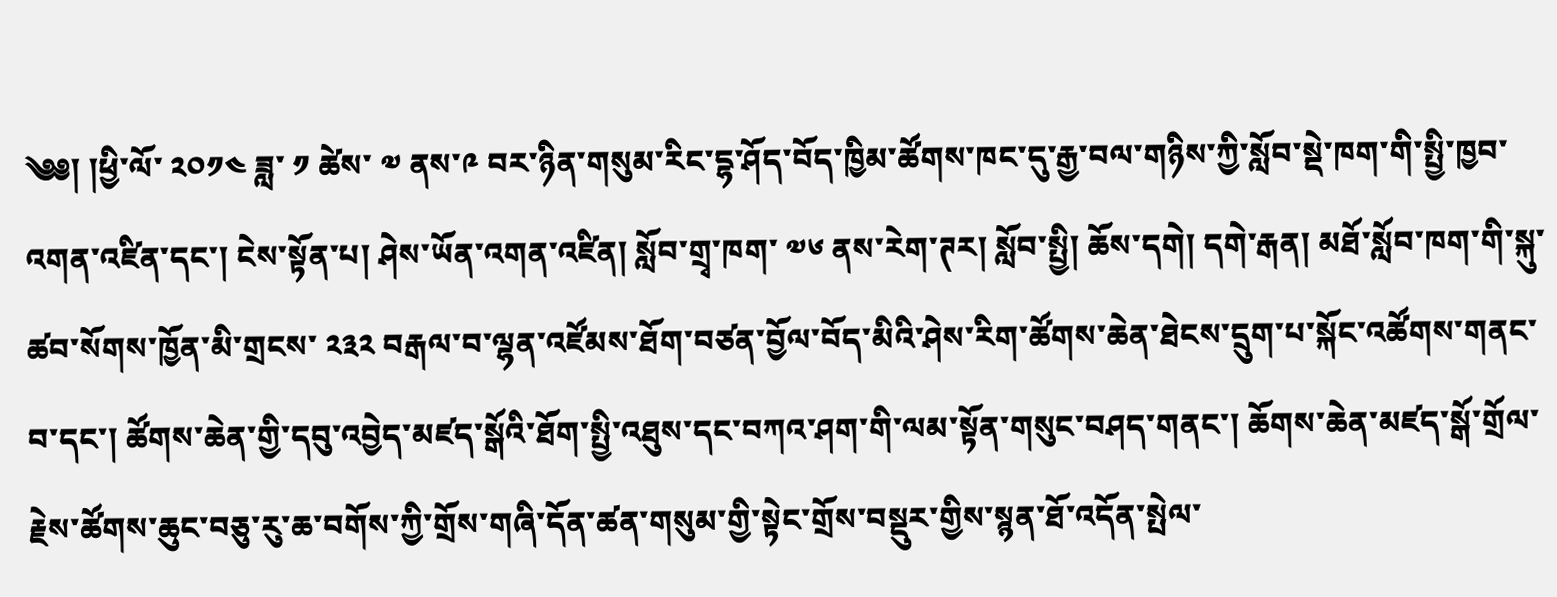༄༅། །ཕྱི་ལོ་ ༢༠༡༤ ཟླ་ ༡ ཚེས་ ༧ ནས་༩ བར་ཉིན་གསུམ་རིང་དྷ་ཤོད་བོད་ཁྱིམ་ཚོགས་ཁང་དུ་རྒྱ་བལ་གཉིས་ཀྱི་སློབ་སྡེ་ཁག་གི་སྤྱི་ཁྱབ་འགན་འཛིན་དང་། ངེས་སྟོན་པ། ཤེས་ཡོན་འགན་འཛིན། སློབ་གྲྭ་ཁག་ ༧༦ ནས་རེག་ཊར། སློབ་སྤྱི། ཆོས་དགེ། དགེ་རྒན། མཐོ་སློབ་ཁག་གི་སྐུ་ཚབ་སོགས་ཁྱོན་མི་གྲངས་ ༢༣༢ བརྒལ་བ་ལྷན་འཛོམས་ཐོག་བཙན་བྱོལ་བོད་མིའི་ཤེས་རིག་ཚོགས་ཆེན་ཐེངས་དྲུག་པ་སྐོང་འཚོགས་གནང་བ་དང་། ཚོགས་ཆེན་གྱི་དབུ་འབྱེད་མཛད་སྒོའི་ཐོག་སྤྱི་འཐུས་དང་བཀའ་ཤག་གི་ལམ་སྟོན་གསུང་བཤད་གནང་། ཆོགས་ཆེན་མཛད་སྒོ་གྲོལ་རྗེས་ཚོགས་ཆུང་བཅུ་རུ་ཆ་བགོས་ཀྱི་གྲོས་གཞི་དོན་ཚན་གསུམ་གྱི་སྟེང་གྲོས་བསྡུར་གྱིས་སྙན་ཐོ་འདོན་སྤེལ་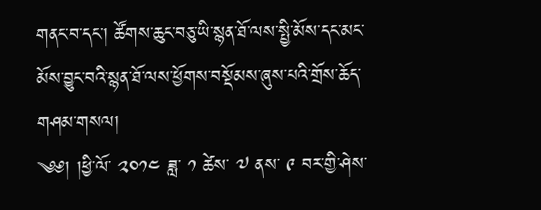གནང་བ་དང་། ཚོགས་ཆུང་བཅུ་ཡི་སྙན་ཐོ་ལས་སྤྱི་མོས་དང་མང་མོས་བྱུང་བའི་སྙན་ཐོ་ལས་ཕྱོགས་བསྡོམས་ཞུས་པའི་གྲོས་ཆོད་གཤམ་གསལ།
༄༅། །ཕྱི་ལོ་ ༢༠༡༤ ཟླ་ ༡ ཚེས་ ༧ ནས་ ༩ བར་གྱི་ཤེས་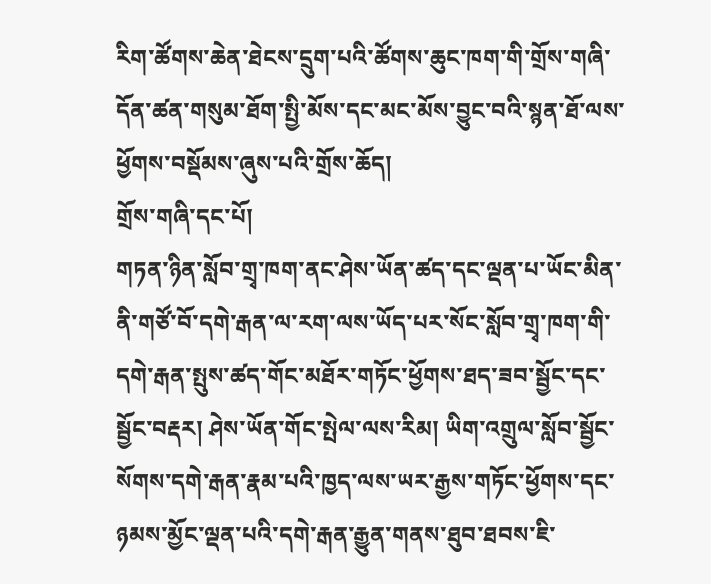རིག་ཚོགས་ཆེན་ཐེངས་དྲུག་པའི་ཚོགས་ཆུང་ཁག་གི་གྲོས་གཞི་དོན་ཚན་གསུམ་ཐོག་སྤྱི་མོས་དང་མང་མོས་བྱུང་བའི་སྙན་ཐོ་ལས་ཕྱོགས་བསྡོམས་ཞུས་པའི་གྲོས་ཆོད།
གྲོས་གཞི་དང་པོ།
གཏན་ཉིན་སློབ་གྲྭ་ཁག་ནང་ཤེས་ཡོན་ཚད་དང་ལྡན་པ་ཡོང་མིན་ནི་གཙོ་བོ་དགེ་རྒན་ལ་རག་ལས་ཡོད་པར་སོང་སློབ་གྲྭ་ཁག་གི་དགེ་རྒན་སྤུས་ཚད་གོང་མཐོར་གཏོང་ཕྱོགས་ཐད་ཟབ་སྦྱོང་དང་སྦྱོང་བརྡར། ཤེས་ཡོན་གོང་སྤེལ་ལས་རིམ། ཡིག་འགྲུལ་སློབ་སྦྱོང་སོགས་དགེ་རྒན་རྣམ་པའི་ཁྱད་ལས་ཡར་རྒྱས་གཏོང་ཕྱོགས་དང་ཉམས་མྱོང་ལྡན་པའི་དགེ་རྒན་རྒྱུན་གནས་ཐུབ་ཐབས་ཇི་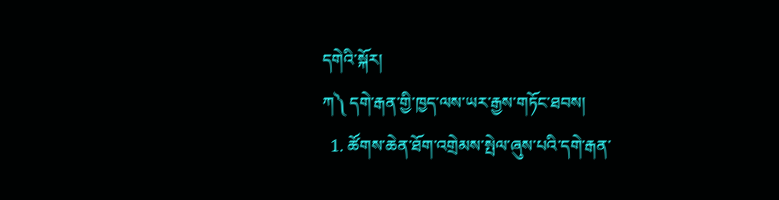དགེའི་སྐོར།
ཀ༽ དགེ་རྒན་གྱི་ཁྱད་ལས་ཡར་རྒྱས་གཏོང་ཐབས།
  1. ཚོགས་ཆེན་ཐོག་འགྲེམས་སྤེལ་ཞུས་པའི་དགེ་རྒན་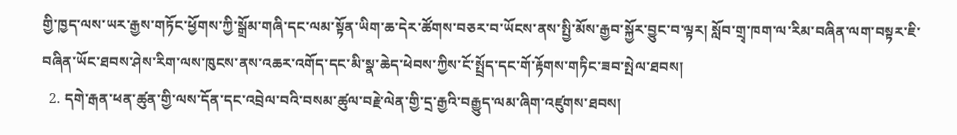གྱི་ཁྱད་ལས་ཡར་རྒྱས་གཏོང་ཕྱོགས་ཀྱི་སྒྲོམ་གཞི་དང་ལམ་སྟོན་ཡིག་ཆ་དེར་ཚོགས་བཅར་བ་ཡོངས་ནས་སྤྱི་མོས་རྒྱབ་སྐྱོར་བྱུང་བ་ལྟར། སློབ་གྲྭ་ཁག་ལ་རིམ་བཞིན་ལག་བསྟར་ཇི་བཞིན་ཡོང་ཐབས་ཤེས་རིག་ལས་ཁུངས་ནས་འཆར་འགོད་དང་མི་སྣ་ཆེད་ཕེབས་ཀྱིས་ངོ་སྤྲོད་དང་གོ་རྟོགས་གཏིང་ཟབ་སྤེལ་ཐབས།
  2. དགེ་རྒན་ཕན་ཚུན་གྱི་ལས་དོན་དང་འབྲེལ་བའི་བསམ་ཚུལ་བརྗེ་ལེན་གྱི་དྲ་རྒྱའི་བརྒྱུད་ལམ་ཞིག་འཛུགས་ཐབས།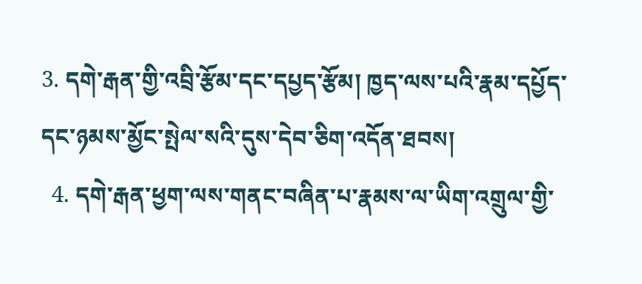3. དགེ་རྒན་གྱི་འབྲི་རྩོམ་དང་དཔྱད་རྩོམ། ཁྱད་ལས་པའི་རྣམ་དཔྱོད་དང་ཉམས་མྱོང་སྤེལ་སའི་དུས་དེབ་ཅིག་འདོན་ཐབས།
  4. དགེ་རྒན་ཕྱག་ལས་གནང་བཞིན་པ་རྣམས་ལ་ཡིག་འགྲུལ་གྱི་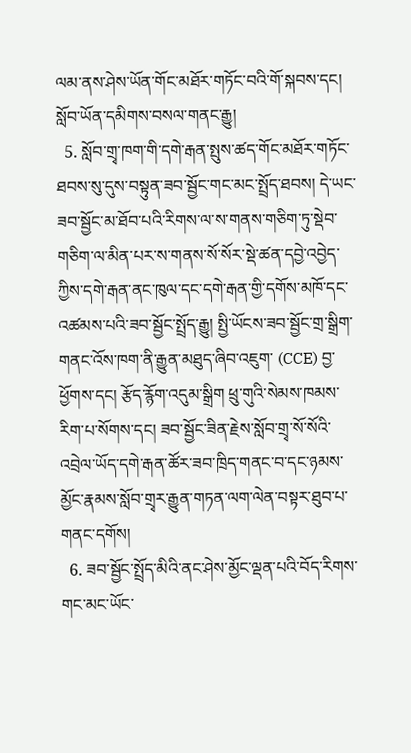ལམ་ནས་ཤེས་ཡོན་གོང་མཐོར་གཏོང་བའི་གོ་སྐབས་དང། སློབ་ཡོན་དམིགས་བསལ་གནང་རྒྱུ།
  5. སློབ་གྲྭ་ཁག་གི་དགེ་རྒན་སྤུས་ཚད་གོང་མཐོར་གཏོང་ཐབས་སུ་དུས་བསྟུན་ཟབ་སྦྱོང་གང་མང་སྤྲོད་ཐབས། དེ་ཡང་ཟབ་སྦྱོང་མ་ཐོབ་པའི་རིགས་ལ་ས་གནས་གཅིག་ཏུ་སྡེབ་གཅིག་ལ་མིན་པར་ས་གནས་སོ་སོར་སྡེ་ཚན་དབྱེ་འབྱེད་ཀྱིས་དགེ་རྒན་ནང་ཁུལ་དང་དགེ་རྒན་གྱི་དགོས་མཁོ་དང་འཚམས་པའི་ཟབ་སྦྱོང་སྤྲོད་རྒྱུ། སྤྱི་ཡོངས་ཟབ་སྦྱོང་གྲ་སྒྲིག་གནང་འོས་ཁག་ནི་རྒྱུན་མཐུད་ཞིབ་འཇུག་ (CCE) བྱ་ཕྱོགས་དང། རྩོད་རྙོག་འདུམ་སྒྲིག ཕྲུ་གུའི་སེམས་ཁམས་རིག་པ་སོགས་དང། ཟབ་སྦྱོང་ཟིན་རྗེས་སློབ་གྲྭ་སོ་སོའི་འབྲེལ་ཡོད་དགེ་རྒན་ཚོར་ཟབ་ཁྲིད་གནང་བ་དང་ཉམས་མྱོང་རྣམས་སློབ་གྲྭར་རྒྱུན་གཏན་ལག་ལེན་བསྟར་ཐུབ་པ་གནང་དགོས།
  6. ཟབ་སྦྱོང་སྤྲོད་མིའི་ནང་ཤེས་མྱོང་ལྡན་པའི་བོད་རིགས་གང་མང་ཡོང་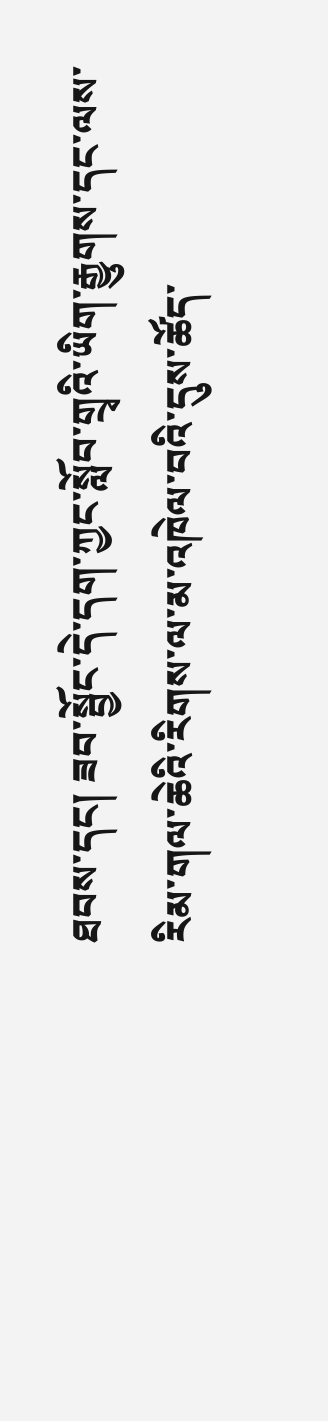ཐབས་དང། ཟབ་སྦྱོང་དེ་དག་ཀྱང་སློབ་གྲྭའི་ཡིག་རྒྱུགས་དང་ལས་རིམ་གལ་ཆེའི་རིགས་ལ་མ་འཁེལ་བའི་དུས་ཚོད་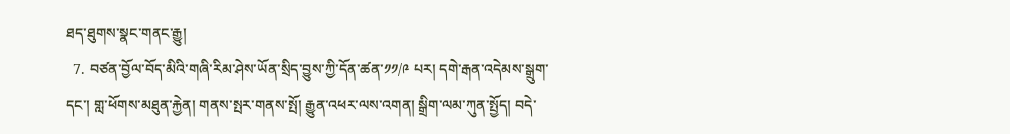ཐད་ཐུགས་སྣང་གནང་རྒྱུ།
  7. བཙན་བྱོལ་བོད་མིའི་གཞི་རིམ་ཤེས་ཡོན་སྲིད་བྱུས་ཀྱི་དོན་ཚན་༡༡/༩ པར། དགེ་རྒན་འདེམས་སྒྲུག་དང་། གླ་ཕོགས་མཐུན་རྐྱེན། གནས་སྤར་གནས་སྤོ། རྒྱུན་འཕར་ལས་འགན། སྒྲིག་ལམ་ཀུན་སྤྱོད། བདེ་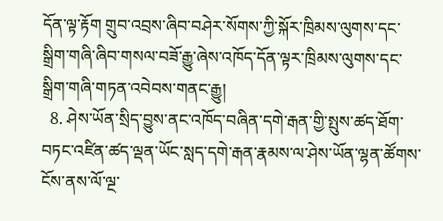དོན་ལྟ་རྟོག གྲུབ་འབྲས་ཞིབ་བཤེར་སོགས་ཀྱི་སྐོར་ཁྲིམས་ལུགས་དང་སྒྲིག་གཞི་ཞིབ་གསལ་བཟོ་རྒྱུ་ཞེས་འཁོད་དོན་ལྟར་ཁྲིམས་ལུགས་དང་སྒྲིག་གཞི་གཏན་འབེབས་གནང་རྒྱུ།
  8. ཤེས་ཡོན་སྲིད་བྱུས་ནང་འཁོད་བཞིན་དགེ་རྒན་གྱི་སྤུས་ཚད་ཐོག་བཏང་འཛིན་ཚད་ལྡན་ཡོང་སླད་དགེ་རྒན་རྣམས་ལ་ཤེས་ཡོན་ལྷན་ཚོགས་ངོས་ནས་ལོ་ལྔ་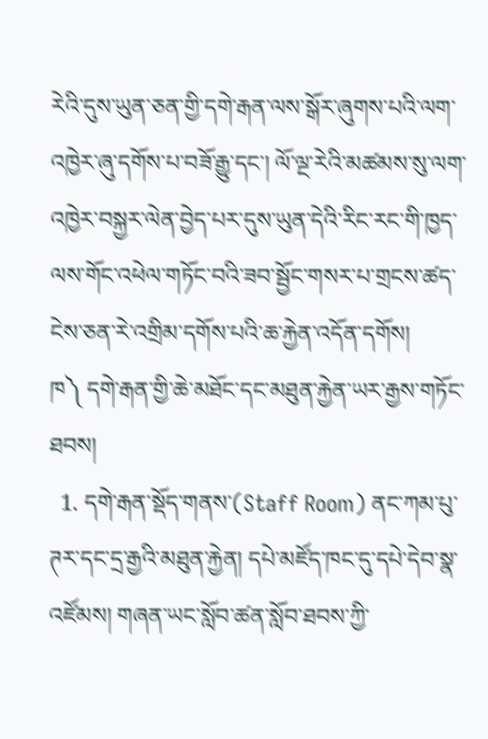རེའི་དུས་ཡུན་ཅན་གྱི་དགེ་རྒན་ལས་སྒོར་ཞུགས་པའི་ལག་འཁྱེར་ཞུ་དགོས་པ་བཟོ་རྒྱུ་དང་། ལོ་ལྔ་རེའི་མཚམས་སུ་ལག་འཁྱེར་བསྐྱར་ལེན་བྱེད་པར་དུས་ཡུན་དེའི་རིང་རང་གི་ཁྱད་ལས་གོང་འཕེལ་གཏོང་བའི་ཟབ་སྦྱོང་གསར་པ་གྲངས་ཚད་ངེས་ཅན་རེ་འགྲིམ་དགོས་པའི་ཆ་རྐྱེན་འདོན་དགོས།
ཁ༽ དགེ་རྒན་གྱི་ཆེ་མཐོང་དང་མཐུན་རྐྱེན་ཡར་རྒྱས་གཏོང་ཐབས།
  1. དགེ་རྒན་སྡོད་གནས་(Staff Room) ནང་ཀམ་པུ་ཊར་དང་དྲ་རྒྱའི་མཐུན་རྐྱེན། དཔེ་མཛོད་ཁང་དུ་དཔེ་དེབ་སྣ་འཛོམས། གཞན་ཡང་སློབ་ཚན་སློབ་ཐབས་ཀྱི་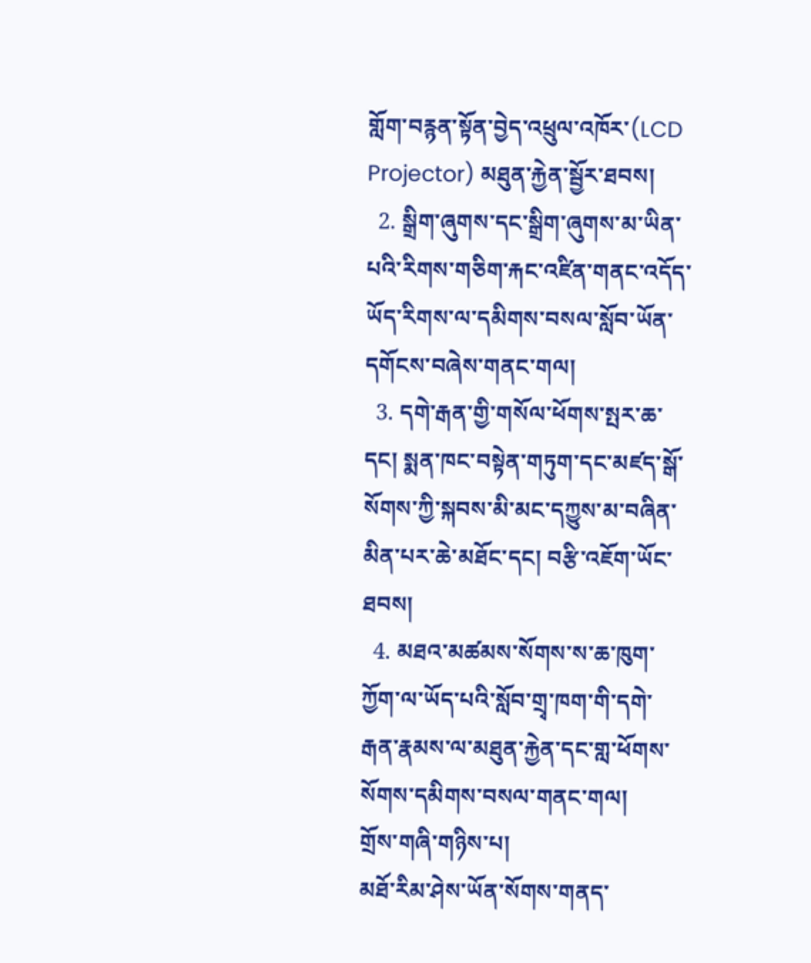གློག་བརྙན་སྟོན་བྱེད་འཕྲུལ་འཁོར་(LCD Projector) མཐུན་རྐྱེན་སྦྱོར་ཐབས།
  2. སྒྲིག་ཞུགས་དང་སྒྲིག་ཞུགས་མ་ཡིན་པའི་རིགས་གཅིག་རྐང་འཛིན་གནང་འདོད་ཡོད་རིགས་ལ་དམིགས་བསལ་སློབ་ཡོན་དགོངས་བཞེས་གནང་གལ།
  3. དགེ་རྒན་གྱི་གསོལ་ཕོགས་སྤར་ཆ་དང། སྨན་ཁང་བསྟེན་གཏུག་དང་མཛད་སྒོ་སོགས་ཀྱི་སྐབས་མི་མང་དཀྱུས་མ་བཞིན་མིན་པར་ཆེ་མཐོང་དང། བརྩི་འཇོག་ཡོང་ཐབས།
  4. མཐའ་མཚམས་སོགས་ས་ཆ་ཁུག་ཀྱོག་ལ་ཡོད་པའི་སློབ་གྲྭ་ཁག་གི་དགེ་རྒན་རྣམས་ལ་མཐུན་རྐྱེན་དང་གླ་ཕོགས་སོགས་དམིགས་བསལ་གནང་གལ།
གྲོས་གཞི་གཉིས་པ།
མཐོ་རིམ་ཤེས་ཡོན་སོགས་གནད་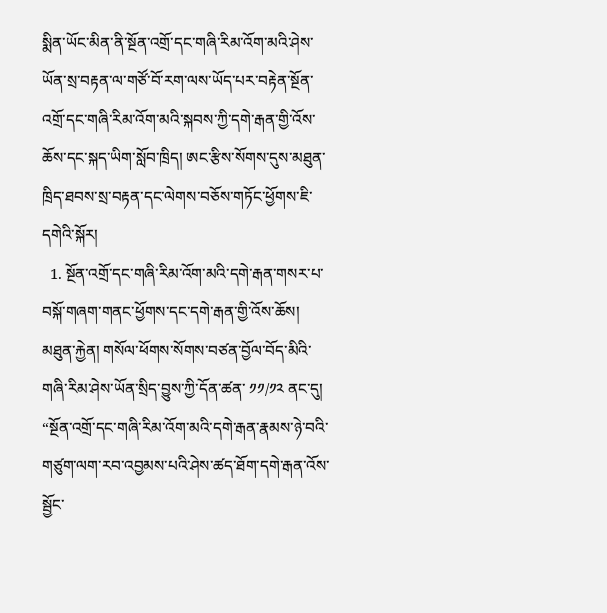སྨིན་ཡོང་མིན་ནི་སྔོན་འགྲོ་དང་གཞི་རིམ་འོག་མའི་ཤེས་ཡོན་སྲ་བརྟན་ལ་གཙོ་བོ་རག་ལས་ཡོད་པར་བརྟེན་སྔོན་འགྲོ་དང་གཞི་རིམ་འོག་མའི་སྐབས་ཀྱི་དགེ་རྒན་གྱི་འོས་ཆོས་དང་སྐད་ཡིག་སློབ་ཁྲིད། ཨང་རྩིས་སོགས་དུས་མཐུན་ཁྲིད་ཐབས་སྲ་བརྟན་དང་ལེགས་བཅོས་གཏོང་ཕྱོགས་ཇི་དགེའི་སྐོར།
  1. སྔོན་འགྲོ་དང་གཞི་རིམ་འོག་མའི་དགེ་རྒན་གསར་པ་བསྐོ་གཞག་གནང་ཕྱོགས་དང་དགེ་རྒན་གྱི་འོས་ཆོས། མཐུན་རྐྱེན། གསོལ་ཕོགས་སོགས་བཙན་བྱོལ་བོད་མིའི་གཞི་རིམ་ཤེས་ཡོན་སྲིད་བྱུས་ཀྱི་དོན་ཚན་ ༡༡/༡༢ ནང་དུ། “སྔོན་འགྲོ་དང་གཞི་རིམ་འོག་མའི་དགེ་རྒན་རྣམས་ཉེ་བའི་གཙུག་ལག་རབ་འབྱམས་པའི་ཤེས་ཚད་ཐོག་དགེ་རྒན་འོས་སྦྱོང་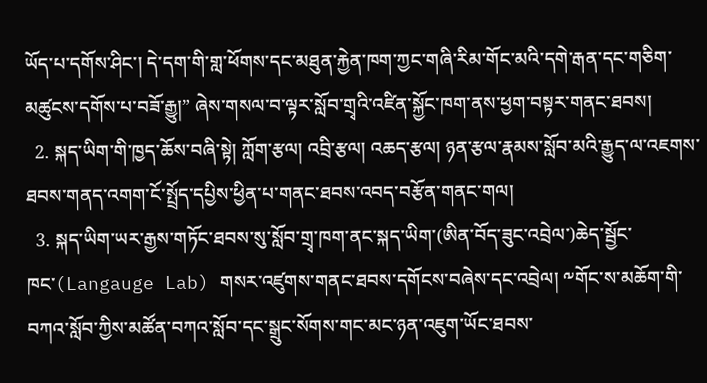ཡོད་པ་དགོས་ཤིང་། དེ་དག་གི་གླ་ཕོགས་དང་མཐུན་རྐྱེན་ཁག་ཀྱང་གཞི་རིམ་གོང་མའི་དགེ་རྒན་དང་གཅིག་མཚུངས་དགོས་པ་བཟོ་རྒྱུ།” ཞེས་གསལ་བ་ལྟར་སློབ་གྲྭའི་འཛིན་སྐྱོང་ཁག་ནས་ཕྱག་བསྟར་གནང་ཐབས།
  2. སྐད་ཡིག་གི་ཁྱད་ཆོས་བཞི་སྟེ། ཀློག་རྩལ། འབྲི་རྩལ། འཆད་རྩལ། ཉན་རྩལ་རྣམས་སློབ་མའི་རྒྱུད་ལ་འཇགས་ཐབས་གནད་འགག་ངོ་སྤྲོད་དཔྱིས་ཕྱིན་པ་གནང་ཐབས་འབད་བརྩོན་གནང་གལ།
  3. སྐད་ཡིག་ཡར་རྒྱས་གཏོང་ཐབས་སུ་སློབ་གྲྭ་ཁག་ནང་སྐད་ཡིག་(ཨིན་བོད་ཟུང་འབྲེལ་)ཆེད་སྦྱོང་ཁང་(Langauge Lab) གསར་འཛུགས་གནང་ཐབས་དགོངས་བཞེས་དང་འབྲེལ། ༸གོང་ས་མཆོག་གི་བཀའ་སློབ་ཀྱིས་མཚོན་བཀའ་སློབ་དང་སྒྲུང་སོགས་གང་མང་ཉན་འཇུག་ཡོང་ཐབས་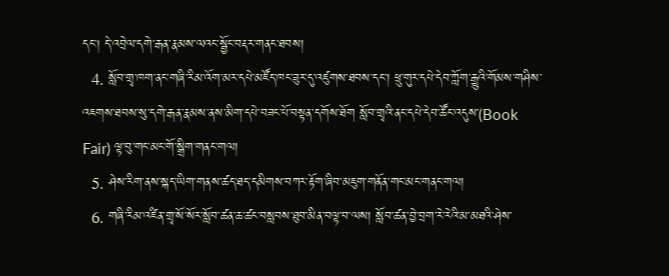དང། དེ་འབྲེལ་དགེ་རྒན་རྣམས་ལའང་སྦྱོང་བརྡར་གནང་ཐབས།
  4. སློབ་གྲྭ་ཁག་ནང་གཞི་རིམ་འོག་མར་དཔེ་མཛོད་ཁང་ཟུར་དུ་འཛུགས་ཐབས་དང་། ཕྲུ་གུར་དཔེ་དེབ་ཀློག་རྒྱུའི་གོམས་གཤིས་འཇགས་ཐབས་སུ་དགེ་རྒན་རྣམས་ནས་མིག་དཔེ་བཟང་པོ་བསྟན་དགོས་ཐོག སློབ་གྲྭའི་ནང་དཔེ་དེབ་ཚོང་འདུས་(Book Fair) ལྟ་བུ་གང་མང་གོ་སྒྲིག་གནང་གལ།
  5. ཤེས་རིག་ནས་སྐད་ཡིག་གནས་ཚད་ཐད་དམིགས་བཀར་རྟོག་ཞིབ་མཇུག་གནོན་གང་མང་གནང་གལ།
  6. གཞི་རིམ་འཛིན་གྲྭ་སོ་སོར་སློབ་ཚན་ཆ་ཚང་བསླབས་ཐུབ་མིན་བལྟ་བ་ལས། སློབ་ཚན་བྱེ་བྲག་རེ་རེའི་མ་མཐའི་ཤེས་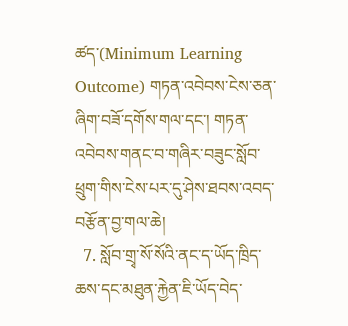ཚད་(Minimum Learning Outcome) གཏན་འབེབས་ངེས་ཅན་ཞིག་བཟོ་དགོས་གལ་དང་། གཏན་འབེབས་གནང་བ་གཞིར་བཟུང་སློབ་ཕྲུག་གིས་ངེས་པར་དུ་ཤེས་ཐབས་འབད་བརྩོན་བྱ་གལ་ཆེ།
  7. སློབ་གྲྭ་སོ་སོའི་ནང་ད་ཡོད་ཁྲིད་ཆས་དང་མཐུན་རྐྱེན་ཇི་ཡོད་བེད་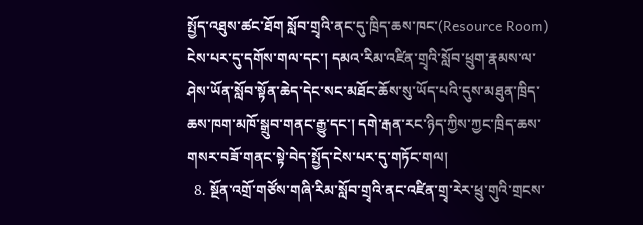སྤྱོད་འཐུས་ཚང་ཐོག སློབ་གྲྭའི་ནང་དུ་ཁྲིད་ཆས་ཁང་(Resource Room) ངེས་པར་དུ་དགོས་གལ་དང་། དམའ་རིམ་འཛིན་གྲྭའི་སློབ་ཕྲུག་རྣམས་ལ་ཤེས་ཡོན་སློབ་སྟོན་ཆེད་དེང་སང་མཐོང་ཆོས་སུ་ཡོད་པའི་དུས་མཐུན་ཁྲིད་ཆས་ཁག་མཁོ་སྒྲུབ་གནང་རྒྱུ་དང་། དགེ་རྒན་རང་ཉིད་ཀྱིས་ཀྱང་ཁྲིད་ཆས་གསར་བཟོ་གནང་སྟེ་བེད་སྤྱོད་ངེས་པར་དུ་གཏོང་གལ།
  8. སྔོན་འགྲོ་གཙོས་གཞི་རིམ་སློབ་གྲྭའི་ནང་འཛིན་གྲྭ་རེར་ཕྲུ་གུའི་གྲངས་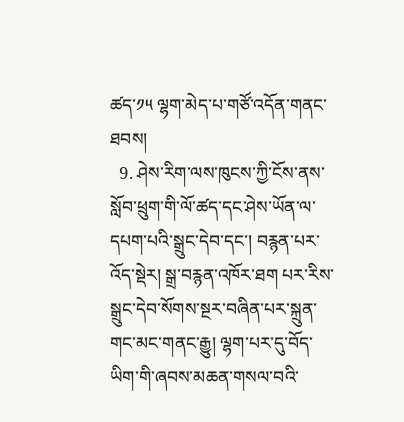ཚད་༡༥ ལྷག་མེད་པ་གཙོ་འདོན་གནང་ཐབས།
  9. ཤེས་རིག་ལས་ཁུངས་ཀྱི་ངོས་ནས་སློབ་ཕྲུག་གི་ལོ་ཚད་དང་ཤེས་ཡོན་ལ་དཔག་པའི་སྒྲུང་དེབ་དང་། བརྙན་པར་འོད་སྡེར། སྒྲ་བརྙན་འཁོར་ཐག པར་རིས་སྒྲུང་དེབ་སོགས་སྔར་བཞིན་པར་སྐྲུན་གང་མང་གནང་རྒྱུ། ལྷག་པར་དུ་བོད་ཡིག་གི་ཞབས་མཆན་གསལ་བའི་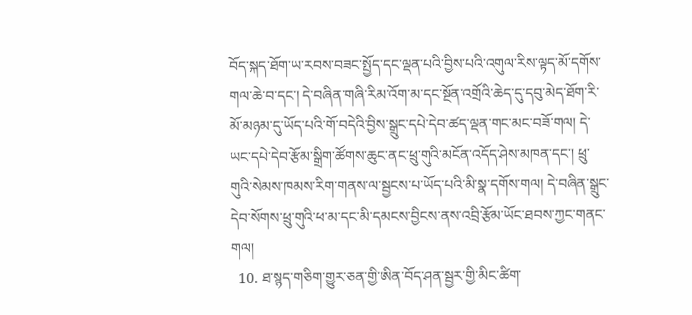བོད་སྐད་ཐོག་ཡ་རབས་བཟང་སྤྱོད་དང་ལྡན་པའི་བྱིས་པའི་འགུལ་རིས་ལྟད་མོ་དགོས་གལ་ཆེ་བ་དང་། དེ་བཞིན་གཞི་རིམ་འོག་མ་དང་སྔོན་འགྲོའི་ཆེད་དུ་དབུ་མེད་ཐོག་རི་མོ་མཉམ་དུ་ཡོད་པའི་གོ་བདེའི་བྱིས་སྒྲུང་དཔེ་དེབ་ཚད་ལྡན་གང་མང་བཟོ་གལ། དེ་ཡང་དཔེ་དེབ་རྩོམ་སྒྲིག་ཚོགས་ཆུང་ནང་ཕྲུ་གུའི་མངོན་འདོད་ཤེས་མཁན་དང་། ཕྲུ་གུའི་སེམས་ཁམས་རིག་གནས་ལ་སྦྱངས་པ་ཡོད་པའི་མི་སྣ་དགོས་གལ། དེ་བཞིན་སྒྲུང་དེབ་སོགས་ཕྲུ་གུའི་ཕ་མ་དང་མི་དམངས་བྱིངས་ནས་འབྲི་རྩོམ་ཡོང་ཐབས་ཀྱང་གནང་གལ།
  10. ཐ་སྙད་གཅིག་གྱུར་ཅན་གྱི་ཨིན་བོད་ཤན་སྦྱར་གྱི་མིང་ཚིག་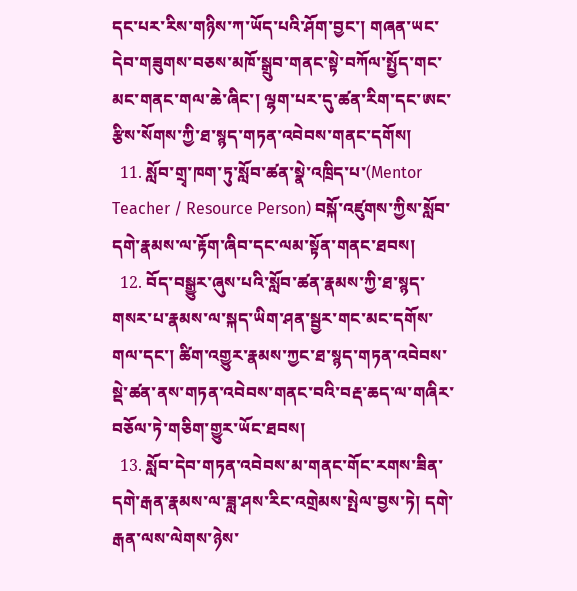དང་པར་རིས་གཉིས་ཀ་ཡོད་པའི་ཤོག་བྱང་། གཞན་ཡང་དེབ་གཟུགས་བཅས་མཁོ་སྒྲུབ་གནང་སྟེ་བཀོལ་སྤྱོད་གང་མང་གནང་གལ་ཆེ་ཞིང་། ལྷག་པར་དུ་ཚན་རིག་དང་ཨང་རྩིས་སོགས་ཀྱི་ཐ་སྙད་གཏན་འབེབས་གནང་དགོས།
  11. སློབ་གྲྭ་ཁག་ཏུ་སློབ་ཚན་སྣེ་འཁྲིད་པ་(Mentor Teacher / Resource Person) བསྐོ་འཛུགས་ཀྱིས་སློབ་དགེ་རྣམས་ལ་རྟོག་ཞིབ་དང་ལམ་སྟོན་གནང་ཐབས།
  12. བོད་བསྒྱུར་ཞུས་པའི་སློབ་ཚན་རྣམས་ཀྱི་ཐ་སྙད་གསར་པ་རྣམས་ལ་སྐད་ཡིག་ཤན་སྦྱར་གང་མང་དགོས་གལ་དང་། ཚིག་འགྱུར་རྣམས་ཀྱང་ཐ་སྙད་གཏན་འབེབས་སྡེ་ཚན་ནས་གཏན་འབེབས་གནང་བའི་བརྡ་ཆད་ལ་གཞིར་བཅོལ་ཏེ་གཅིག་གྱུར་ཡོང་ཐབས།
  13. སློབ་དེབ་གཏན་འབེབས་མ་གནང་གོང་རགས་ཟིན་དགེ་རྒན་རྣམས་ལ་ཟླ་ཤས་རིང་འགྲེམས་སྤེལ་བྱས་ཏེ། དགེ་རྒན་ལས་ལེགས་ཉེས་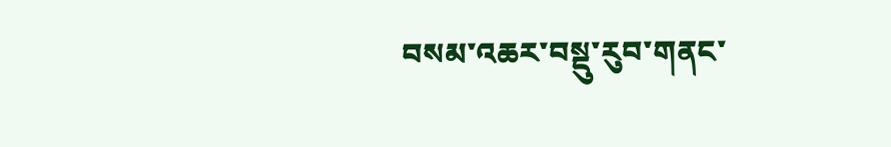བསམ་འཆར་བསྡུ་རུབ་གནང་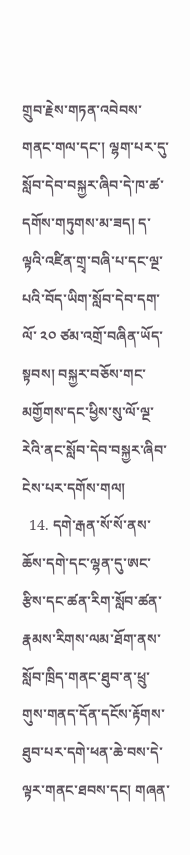གྲུབ་རྗེས་གཏན་འབེབས་གནང་གལ་དང་། ལྷག་པར་དུ་སློབ་དེབ་བསྐྱར་ཞིབ་དེ་ཁ་ཚ་དགོས་གཏུགས་མ་ཟད། ད་ལྟའི་འཛིན་གྲྭ་བཞི་པ་དང་ལྔ་པའི་བོད་ཡིག་སློབ་དེབ་དག་ལོ་ ༢༠ ཙམ་འགྲོ་བཞིན་ཡོད་སྟབས། བསྐྱར་བཅོས་གང་མགྱོགས་དང་ཕྱིས་སུ་ལོ་ལྔ་རེའི་ནང་སློབ་དེབ་བསྐྱར་ཞིབ་ངེས་པར་དགོས་གལ།
  14. དགེ་རྒན་སོ་སོ་ནས་ཆོས་དགེ་དང་ལྷན་དུ་ཨང་རྩིས་དང་ཚན་རིག་སློབ་ཚན་རྣམས་རིགས་ལམ་ཐོག་ནས་སློབ་ཁྲིད་གནང་ཐུབ་ན་ཕྲུ་གུས་གནད་དོན་དངོས་རྟོགས་ཐུབ་པར་དགེ་ཕན་ཆེ་བས་དེ་ལྟར་གནང་ཐབས་དང། གཞན་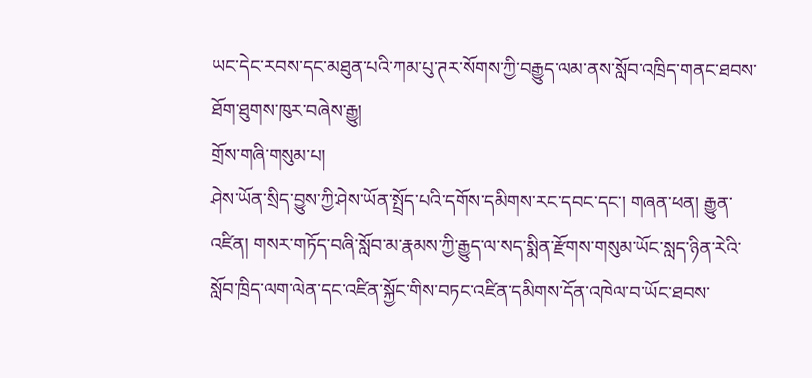ཡང་དེང་རབས་དང་མཐུན་པའི་ཀམ་པུ་ཊར་སོགས་ཀྱི་བརྒྱུད་ལམ་ནས་སློབ་འཁྲིད་གནང་ཐབས་ཐོག་ཐུགས་ཁུར་བཞེས་རྒྱུ།
གྲོས་གཞི་གསུམ་པ།
ཤེས་ཡོན་སྲིད་བྱུས་ཀྱི་ཤེས་ཡོན་སྤྲོད་པའི་དགོས་དམིགས་རང་དབང་དང་། གཞན་ཕན། རྒྱུན་འཛིན། གསར་གཏོད་བཞི་སློབ་མ་རྣམས་ཀྱི་རྒྱུད་ལ་སད་སྨིན་རྫོགས་གསུམ་ཡོང་སླད་ཉིན་རེའི་སློབ་ཁྲིད་ལག་ལེན་དང་འཛིན་སྐྱོང་གིས་བཏང་འཛིན་དམིགས་དོན་འཁེལ་བ་ཡོང་ཐབས་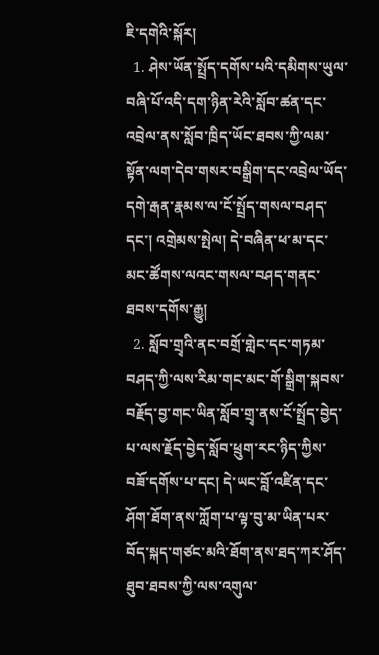ཇི་དགེའི་སྐོར།
  1. ཤེས་ཡོན་སྤྲོད་དགོས་པའི་དམིགས་ཡུལ་བཞི་པོ་འདི་དག་ཉིན་རེའི་སློབ་ཚན་དང་འབྲེལ་ནས་སློབ་ཁྲིད་ཡོང་ཐབས་ཀྱི་ལམ་སྟོན་ལག་དེབ་གསར་བསྒྲིག་དང་འབྲེལ་ཡོད་དགེ་རྒན་རྣམས་ལ་ངོ་སྤྲོད་གསལ་བཤད་དང་། འགྲེམས་སྤེལ། དེ་བཞིན་ཕ་མ་དང་མང་ཚོགས་ལའང་གསལ་བཤད་གནང་ཐབས་དགོས་རྒྱུ།
  2. སློབ་གྲྭའི་ནང་བགྲོ་གླེང་དང་གཏམ་བཤད་ཀྱི་ལས་རིམ་གང་མང་གོ་སྒྲིག་སྐབས་བརྗོད་བྱ་གང་ཡིན་སློབ་གྲྭ་ནས་ངོ་སྤྲོད་བྱེད་པ་ལས་རྗོད་བྱེད་སློབ་ཕྲུག་རང་ཉིད་ཀྱིས་བཟོ་དགོས་པ་དང། དེ་ཡང་བློ་འཛིན་དང་ཤོག་ཐོག་ནས་ཀློག་པ་ལྟ་བུ་མ་ཡིན་པར་བོད་སྐད་གཙང་མའི་ཐོག་ནས་ཐད་ཀར་ཤོད་ཐུབ་ཐབས་ཀྱི་ལས་འགུལ་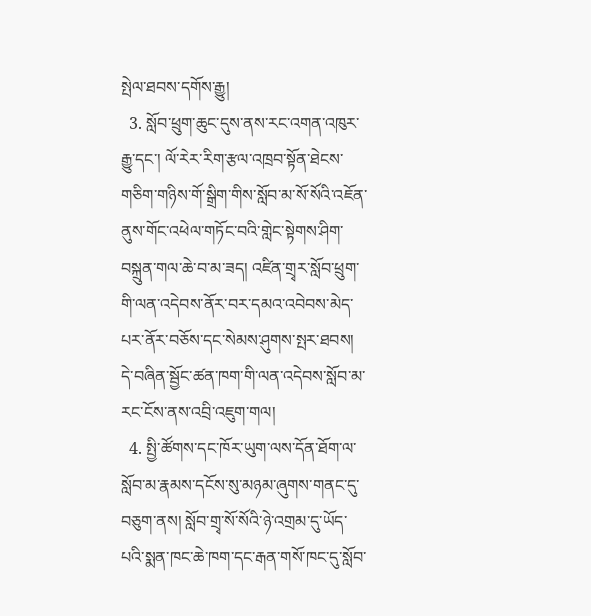སྤེལ་ཐབས་དགོས་རྒྱུ།
  3. སློབ་ཕྲུག་ཆུང་དུས་ནས་རང་འགན་འཁུར་རྒྱུ་དང་། ལོ་རེར་རིག་རྩལ་འཁྲབ་སྟོན་ཐེངས་གཅིག་གཉིས་གོ་སྒྲིག་གིས་སློབ་མ་སོ་སོའི་འཇོན་ནུས་གོང་འཕེལ་གཏོང་བའི་གླེང་སྟེགས་ཤིག་བསྐྲུན་གལ་ཆེ་བ་མ་ཟད། འཛིན་གྲྭར་སློབ་ཕྲུག་གི་ལན་འདེབས་ནོར་བར་དམའ་འབེབས་མེད་པར་ནོར་བཅོས་དང་སེམས་ཤུགས་སྤར་ཐབས། དེ་བཞིན་སྦྱོང་ཚན་ཁག་གི་ལན་འདེབས་སློབ་མ་རང་ངོས་ནས་འབྲི་འཇུག་གལ།
  4. སྤྱི་ཚོགས་དང་ཁོར་ཡུག་ལས་དོན་ཐོག་ལ་སློབ་མ་རྣམས་དངོས་སུ་མཉམ་ཞུགས་གནང་དུ་བཅུག་ནས། སློབ་གྲྭ་སོ་སོའི་ཉེ་འགྲམ་དུ་ཡོད་པའི་སྨན་ཁང་ཆེ་ཁག་དང་རྒན་གསོ་ཁང་དུ་སློབ་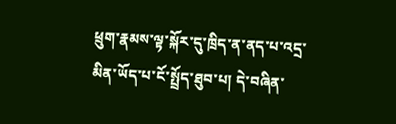ཕྲུག་རྣམས་ལྟ་སྐོར་དུ་ཁྲིད་ན་ནད་པ་འདྲ་མིན་ཡོད་པ་ངོ་སྤྲོད་ཐུབ་པ། དེ་བཞིན་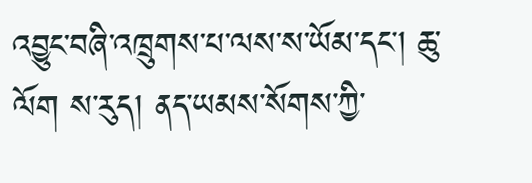འབྱུང་བཞི་འཁྲུགས་པ་ལས་ས་ཡོམ་དང། ཆུ་ལོག ས་རུད། ནད་ཡམས་སོགས་ཀྱི་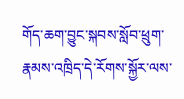གོད་ཆག་བྱུང་སྐབས་སློབ་ཕྲུག་རྣམས་འཁྲིད་དེ་རོགས་སྐྱོར་ལས་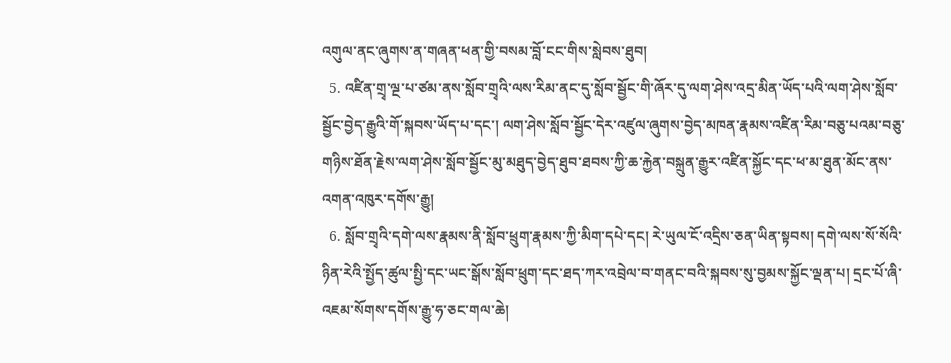འགུལ་ནང་ཞུགས་ན་གཞན་ཕན་གྱི་བསམ་བློ་ངང་གིས་སླེབས་ཐུབ།
  5. འཛིན་གྲྭ་ལྔ་པ་ཙམ་ནས་སློབ་གྲྭའི་ལས་རིམ་ནང་དུ་སློབ་སྦྱོང་གི་ཞོར་དུ་ལག་ཤེས་འདྲ་མིན་ཡོད་པའི་ལག་ཤེས་སློབ་སྦྱོང་བྱེད་རྒྱུའི་གོ་སྐབས་ཡོད་པ་དང་། ལག་ཤེས་སློབ་སྦྱོང་དེར་འཛུལ་ཞུགས་བྱེད་མཁན་རྣམས་འཛིན་རིམ་བཅུ་པའམ་བཅུ་གཉིས་ཐོན་རྗེས་ལག་ཤེས་སློབ་སྦྱོང་མུ་མཐུད་བྱེད་ཐུབ་ཐབས་ཀྱི་ཆ་རྐྱེན་བསྐྲུན་རྒྱུར་འཛིན་སྐྱོང་དང་ཕ་མ་ཐུན་མོང་ནས་འགན་འཁུར་དགོས་རྒྱུ།
  6. སློབ་གྲྭའི་དགེ་ལས་རྣམས་ནི་སློབ་ཕྲུག་རྣམས་ཀྱི་མིག་དཔེ་དང། རེ་ཡུལ་ངོ་འདྲིས་ཅན་ཡིན་སྟབས། དགེ་ལས་སོ་སོའི་ཉིན་རེའི་སྤྱོད་ཚུལ་སྤྱི་དང་ཡང་སྒོས་སློབ་ཕྲུག་དང་ཐད་ཀར་འབྲེལ་བ་གནང་བའི་སྐབས་སུ་བྱམས་སྐྱོང་ལྡན་པ། དྲང་པོ་ཞི་འཇམ་སོགས་དགོས་རྒྱུ་ཧ་ཅང་གལ་ཆེ།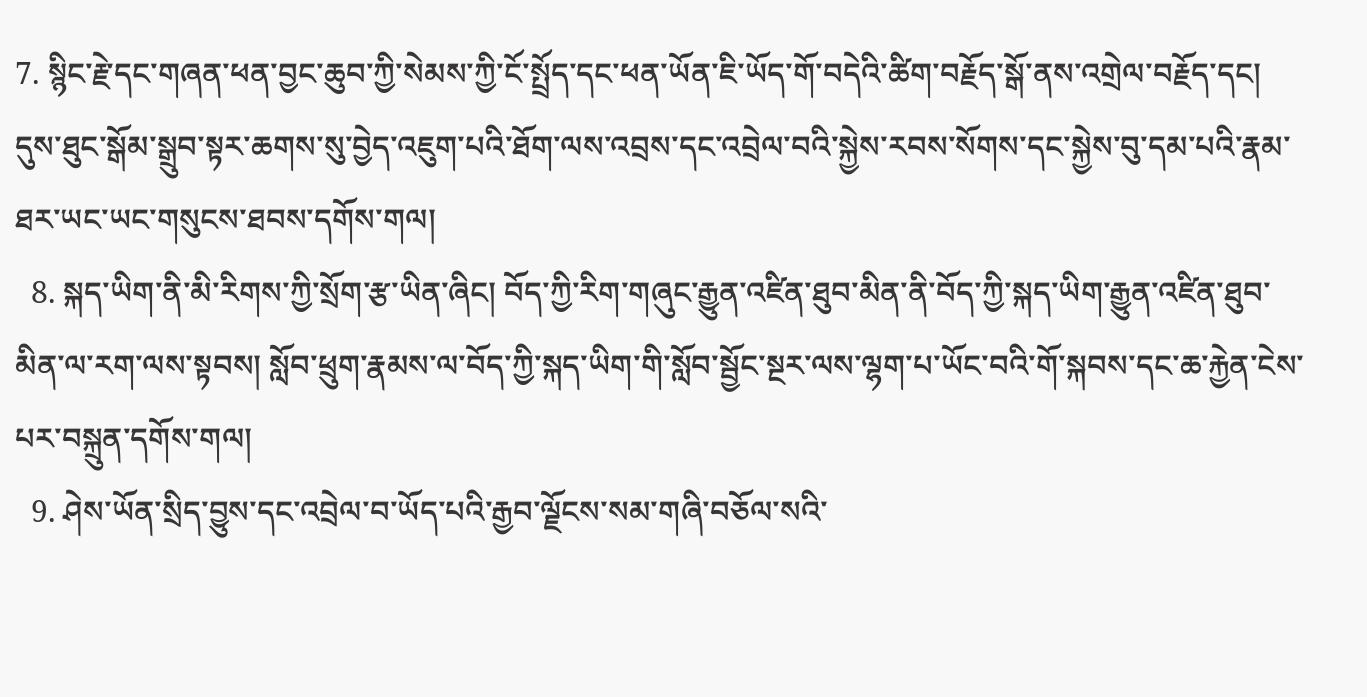7. སྙིང་རྗེ་དང་གཞན་ཕན་བྱང་ཆུབ་ཀྱི་སེམས་ཀྱི་ངོ་སྤྲོད་དང་ཕན་ཡོན་ཇི་ཡོད་གོ་བདེའི་ཚིག་བརྗོད་སྒོ་ནས་འགྲེལ་བརྗོད་དང། དུས་ཐུང་སྒོམ་སྒྲུབ་སྟར་ཆགས་སུ་བྱེད་འཇུག་པའི་ཐོག་ལས་འབྲས་དང་འབྲེལ་བའི་སྐྱེས་རབས་སོགས་དང་སྐྱེས་བུ་དམ་པའི་རྣམ་ཐར་ཡང་ཡང་གསུངས་ཐབས་དགོས་གལ།
  8. སྐད་ཡིག་ནི་མི་རིགས་ཀྱི་སྲོག་རྩ་ཡིན་ཞིང། བོད་ཀྱི་རིག་གཞུང་རྒྱུན་འཛིན་ཐུབ་མིན་ནི་བོད་ཀྱི་སྐད་ཡིག་རྒྱུན་འཛིན་ཐུབ་མིན་ལ་རག་ལས་སྟབས། སློབ་ཕྲུག་རྣམས་ལ་བོད་ཀྱི་སྐད་ཡིག་གི་སློབ་སྦྱོང་སྔར་ལས་ལྷག་པ་ཡོང་བའི་གོ་སྐབས་དང་ཆ་རྐྱེན་ངེས་པར་བསྐྲུན་དགོས་གལ།
  9. ཤེས་ཡོན་སྲིད་བྱུས་དང་འབྲེལ་བ་ཡོད་པའི་རྒྱབ་ལྗོངས་སམ་གཞི་བཅོལ་སའི་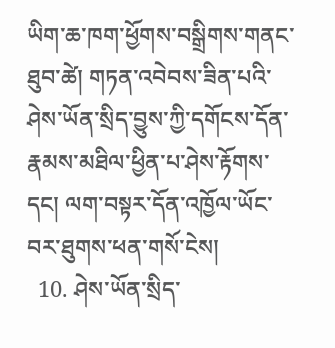ཡིག་ཆ་ཁག་ཕྱོགས་བསྒྲིགས་གནང་ཐུབ་ཚེ། གཏན་འབེབས་ཟིན་པའི་ཤེས་ཡོན་སྲིད་བྱུས་ཀྱི་དགོངས་དོན་རྣམས་མཐིལ་ཕྱིན་པ་ཤེས་རྟོགས་དང། ལག་བསྟར་དོན་འཁྱོལ་ཡོང་བར་ཐུགས་ཕན་གསོ་ངེས།
  10. ཤེས་ཡོན་སྲིད་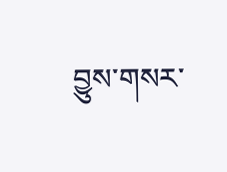བྱུས་གསར་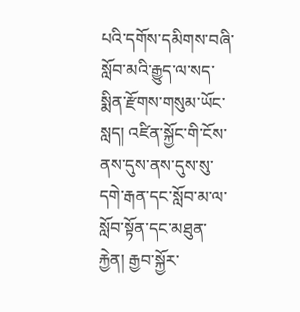པའི་དགོས་དམིགས་བཞི་སློབ་མའི་རྒྱུད་ལ་སད་སྨིན་རྫོགས་གསུམ་ཡོང་སླད། འཛིན་སྐྱོང་གི་ངོས་ནས་དུས་ནས་དུས་སུ་དགེ་རྒན་དང་སློབ་མ་ལ་སློབ་སྟོན་དང་མཐུན་རྐྱེན། རྒྱབ་སྐྱོར་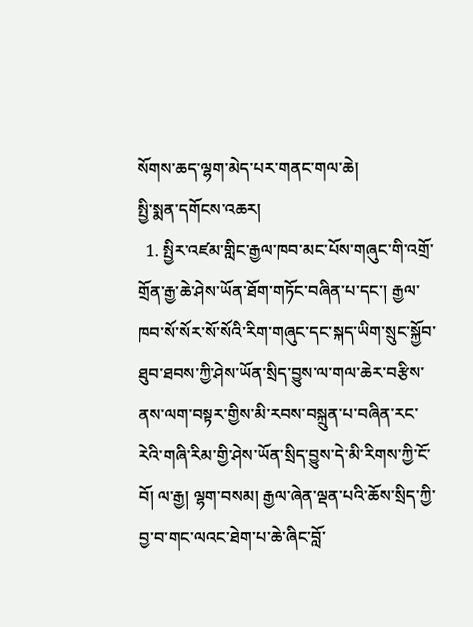སོགས་ཆད་ལྷག་མེད་པར་གནང་གལ་ཆེ།
སྤྱི་སྨན་དགོངས་འཆར།
  1. སྤྱིར་འཛམ་གླིང་རྒྱལ་ཁབ་མང་པོས་གཞུང་གི་འགྲོ་གྲོན་རྒྱ་ཆེ་ཤེས་ཡོན་ཐོག་གཏོང་བཞིན་པ་དང་། རྒྱལ་ཁབ་སོ་སོར་སོ་སོའི་རིག་གཞུང་དང་སྐད་ཡིག་སྲུང་སྐྱོབ་ཐུབ་ཐབས་ཀྱི་ཤེས་ཡོན་སྲིད་བྱུས་ལ་གལ་ཆེར་བརྩིས་ནས་ལག་བསྟར་གྱིས་མི་རབས་བསྐྲུན་པ་བཞིན་རང་རེའི་གཞི་རིམ་གྱི་ཤེས་ཡོན་སྲིད་བྱུས་དེ་མི་རིགས་ཀྱི་ངོ་བོ། ལ་རྒྱ། ལྷག་བསམ། རྒྱལ་ཞེན་ལྡན་པའི་ཆོས་སྲིད་ཀྱི་བྱ་བ་གང་ལའང་ཐེག་པ་ཆེ་ཞིང་བློ་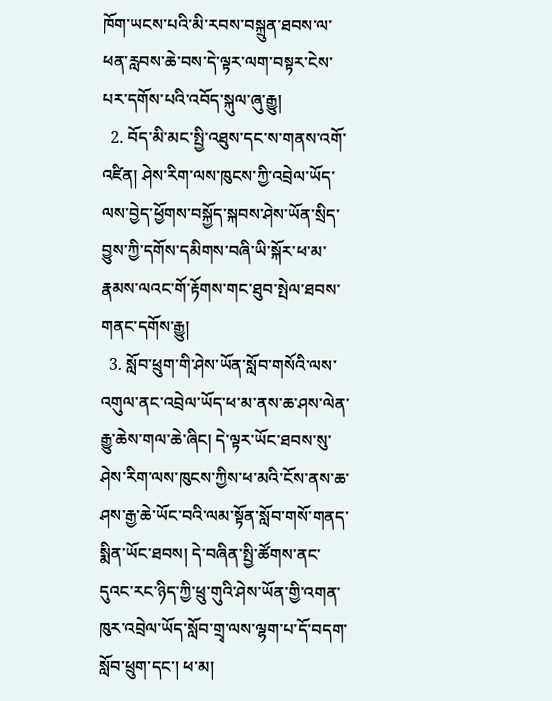ཁོག་ཡངས་པའི་མི་རབས་བསྐྲུན་ཐབས་ལ་ཕན་རླབས་ཆེ་བས་དེ་ལྟར་ལག་བསྟར་ངེས་པར་དགོས་པའི་འབོད་སྐུལ་ཞུ་རྒྱུ།
  2. བོད་མི་མང་སྤྱི་འཐུས་དང་ས་གནས་འགོ་འཛིན། ཤེས་རིག་ལས་ཁུངས་ཀྱི་འབྲེལ་ཡོད་ལས་བྱེད་ཕྱོགས་བསྐྱོད་སྐབས་ཤེས་ཡོན་སྲིད་བྱུས་ཀྱི་དགོས་དམིགས་བཞི་ཡི་སྐོར་ཕ་མ་རྣམས་ལའང་གོ་རྟོགས་གང་ཐུབ་སྤེལ་ཐབས་གནང་དགོས་རྒྱུ།
  3. སློབ་ཕྲུག་གི་ཤེས་ཡོན་སློབ་གསོའི་ལས་འགུལ་ནང་འབྲེལ་ཡོད་ཕ་མ་ནས་ཆ་ཤས་ལེན་རྒྱུ་ཆེས་གལ་ཆེ་ཞིང། དེ་ལྟར་ཡོང་ཐབས་སུ་ཤེས་རིག་ལས་ཁུངས་ཀྱིས་ཕ་མའི་ངོས་ནས་ཆ་ཤས་རྒྱ་ཆེ་ཡོང་བའི་ལམ་སྟོན་སློབ་གསོ་གནད་སྨིན་ཡོང་ཐབས། དེ་བཞིན་སྤྱི་ཚོགས་ནང་དུའང་རང་ཉིད་ཀྱི་ཕྲུ་གུའི་ཤེས་ཡོན་གྱི་འགན་ཁུར་འབྲེལ་ཡོད་སློབ་གྲྭ་ལས་ལྷག་པ་དོ་བདག་སློབ་ཕྲུག་དང་། ཕ་མ།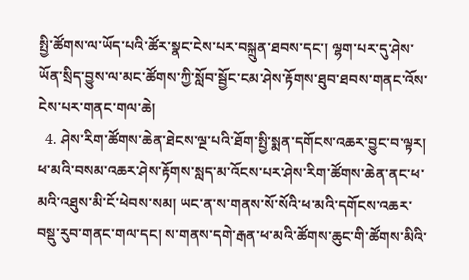སྤྱི་ཚོགས་ལ་ཡོད་པའི་ཚོར་སྣང་ངེས་པར་བསྐྲུན་ཐབས་དང་། ལྷག་པར་དུ་ཤེས་ཡོན་སྲིད་བྱུས་ལ་མང་ཚོགས་ཀྱི་སློབ་སྦྱོང་ངམ་ཤེས་རྟོགས་ཐུབ་ཐབས་གནང་འོས་ངེས་པར་གནང་གལ་ཆེ།
  4. ཤེས་རིག་ཚོགས་ཆེན་ཐེངས་ལྔ་པའི་ཐོག་སྤྱི་སྨན་དགོངས་འཆར་བྱུང་བ་ལྟར། ཕ་མའི་བསམ་འཆར་ཤེས་རྟོགས་སླད་མ་འོངས་པར་ཤེས་རིག་ཚོགས་ཆེན་ནང་ཕ་མའི་འཐུས་མི་ངོ་ཕེབས་སམ། ཡང་ན་ས་གནས་སོ་སོའི་ཕ་མའི་དགོངས་འཆར་བསྡུ་རུབ་གནང་གལ་དང། ས་གནས་དགེ་རྒན་ཕ་མའི་ཚོགས་ཆུང་གི་ཚོགས་མིའི་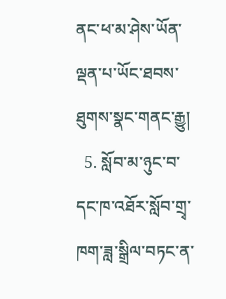ནང་ཕ་མ་ཤེས་ཡོན་ལྡན་པ་ཡོང་ཐབས་ཐུགས་སྣང་གནང་རྒྱུ།
  5. སློབ་མ་ཉུང་བ་དང་ཁ་འཐོར་སློབ་གྲྭ་ཁག་ཟླ་སྒྲིལ་བཏང་ན་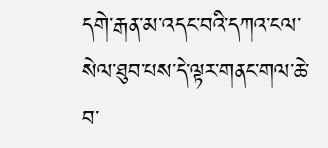དགེ་རྒན་མ་འདང་བའི་དཀའ་ངལ་སེལ་ཐུབ་པས་དེ་ལྟར་གནང་གལ་ཆེ་བ་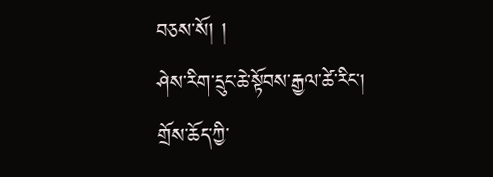བཅས་སོ། །
ཤེས་རིག་དྲུང་ཆེ་སྟོབས་རྒྱལ་ཚེ་རིང།
གྲོས་ཆོད་ཀྱི་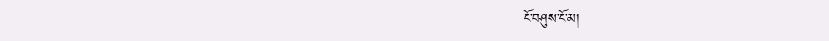ངོ་བཤུས་ངོ་མ།